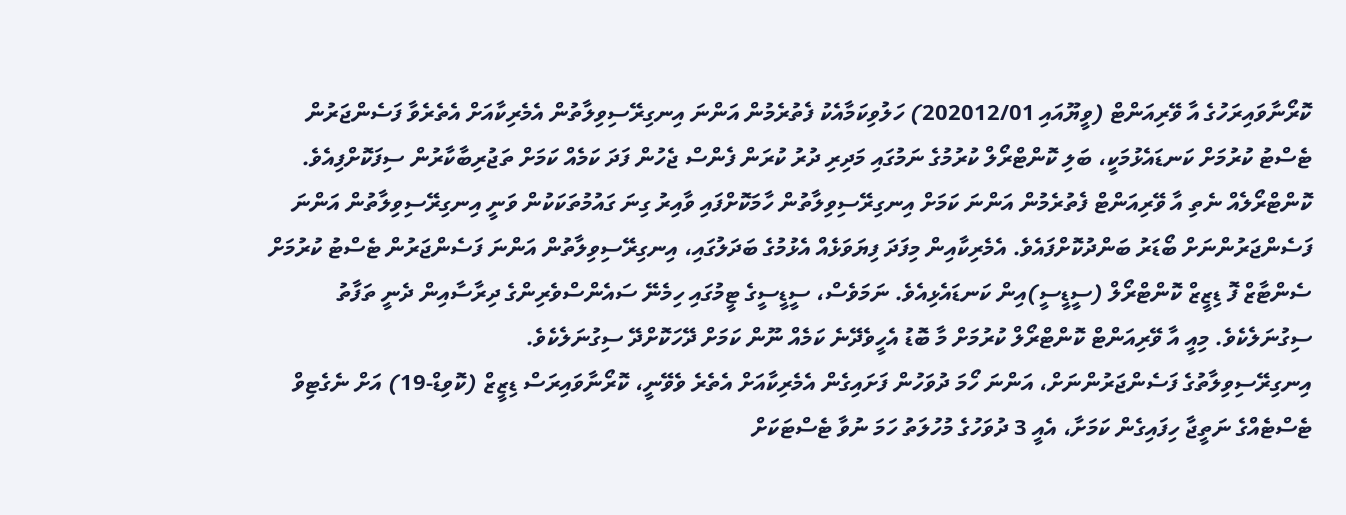ކޮރޯނާވައިރަހުގެ އާ ވޭރިއަންޓް (ވީޔޫއައި 202012/01) ހަލުވިކަމާއެކު ފެތުރެމުން އަންނަ އިނގިރޭސިވިލާތުން އެމެރިކާއަށް އެތެރެވާ ފަސެންޖަރުން ޓެސްޓު ކުރުމަށް ކަނޑައެޅުމަކީ، ބަލި ކޮންޓްރޯލް ކުރުމުގެ ނަމުގައި މަދިރި ދުރު ކުރަން ފެންސް ޖެހުން ފަދަ ކަމެއް ކަމަށް ތަޖުރިބާކާރުން ސިފަކޮށްފިއެވެ.
ކޮންޓްރޯލެއް ނެތި އާ ވޭރިއަންޓް ފެތުރެމުން އަންނަ ކަމަށް އިނގިރޭސިވިލާތުން ހާމަކޮށްފައި ވާއިރު ގިނަ ގައުމުތަކަކުން ވަނީ އިނގިރޭސިވިލާތުން އަންނަ ފަސެންޖަރުންނަށް ބޯޑަރު ބަންދުކޮށްފައެވެ. އެމެރިކާއިން މިފަދަ ފިޔަވަޅެއް އެޅުމުގެ ބަދަލުގައި، އިނގިރޭސިވިލާތުން އަންނަ ފަސެންޖަރުން ޓެސްޓު ކުރުމަށް ސެންޓާޒް ފޮ ޑިޒީޒް ކޮންޓްރޯލް (ސީޑީސީ)އިން ކަނޑައެޅިއެވެ. ނަމަވެސް، ސީޑީސީގެ ޓީމުގައި ހިމެނޭ ސައެންސްވެރިންގެ ދިރާސާއިން ދެނީ ތަފާތު ސިގުނަލެކެވެ. މިއީ އާ ވޭރިއަންޓް ކޮންޓްރޯލް ކުރުމަށް މާ ބޮޑު އެހީވެދޭނެ ކަމެއް ނޫން ކަމަށް ދޭހަކޮށްދޭ ސިގުނަލެކެވެ.
އިނގިރޭސިވިލާތުގެ ފަސެންޖަރުންނަށް، އަންނަ ހޯމަ ދުވަހުން ފަށައިގެން އެމެރިކާއަށް އެތެރެ ވެވޭނީ، ކޮރޯނާވައިރަސް ޑިޒީޒް (ކޮވިޑް-19) އަށް ނެގެޓިވް ޓެސްޓެއްގެ ނަތީޖާ ހިފައިގެން ކަމަށާ، އެއީ 3 ދުވަހުގެ މުހުލަތު ހަމަ ނުވާ ޓެސްޓަކަށް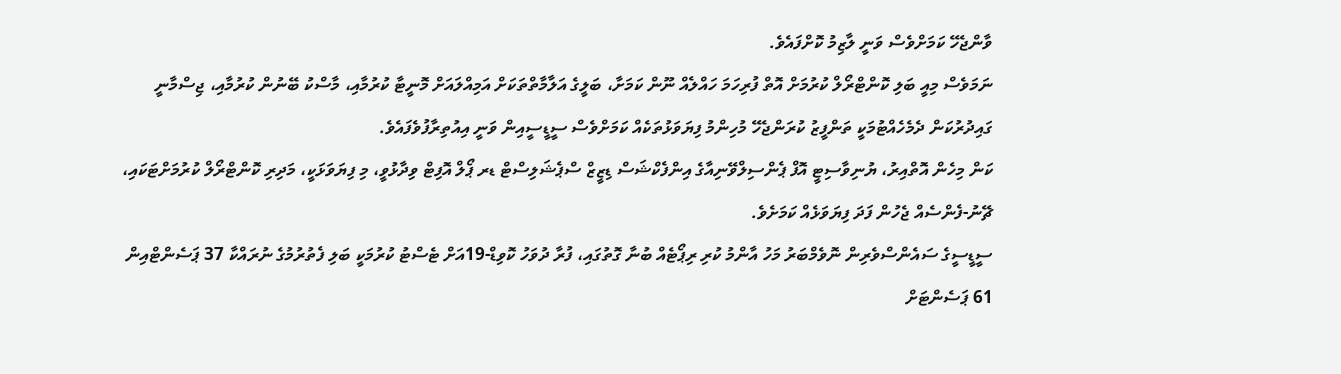ވާންޖެހޭ ކަމަށްވެސް ވަނީ ލާޒިމު ކޮށްފައެވެ.
ނަމަވެސް މިއީ ބަލި ކޮންޓްރޯލް ކުރުމަށް އޮތް ފުރިހަމަ ހައްލެއް ނޫން ކަމަށާ، ބަލީގެ އަލާމާތްތަކަށް އަމިއްލައަށް މޮނީޓާ ކުރުމާއި، މާސްކު ބޭނުން ކުރުމާއި، ޖިސްމާނީ ގައިދުރުކަން ދެމެހެއްޓުމަކީ ތަންފީޒު ކުރަންޖެހޭ މުހިންމު ފިޔަވަޅުތަކެއް ކަމަށްވެސް ސީޑީސީއިން ވަނީ އިއުތިރާފުވެފައެވެ.
ކަން މިހެން އޮތްއިރު، ޔުނިވާސިޓީ އޮފް ޕެންސިލްވޭނިއާގެ އިންފެކްޝަސް ޑިޒީޒް ސްޕެޝަލިސްޓް ޑރ ޕޯލް އޮފިޓް ވިދާޅުވީ، މި ފިޔަވަޅަކީ، މަދިރި ކޮންޓްރޯލް ކުރުމަށްޓަކައި، ޗޭނު-ފެންސެއް ޖެހުން ފަދަ ފިޔަވަޅެއް ކަމަށެވެ.
ސީޑީސީގެ ސައެންސްވެރިން ނޮވެމްބަރު މަހު އާންމު ކުރި ރިޕޯޓެއް ބުނާ ގޮތުގައި، ފުރާ ދުވަހު ކޮވިޑް-19އަށް ޓެސްޓު ކުރުމަކީ ބަލި ފެތުރުމުގެ ނުރައްކާ 37 ޕަސެންޓްއިން 61 ޕަސެންޓަށް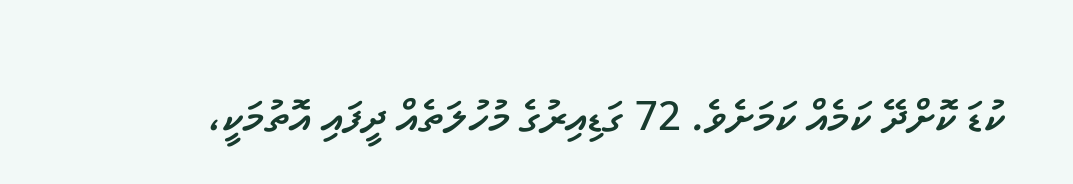ކުޑަ ކޮށްދޭ ކަމެއް ކަމަށެވެ. 72 ގަޑިއިރުގެ މުހުލަތެއް ދީފައި އޮތުމަކީ،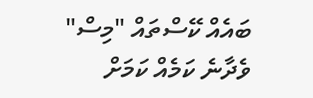ބައެއް ކޭސްތައް "މިސް" ވެދާނެ ކަމެއް ކަމަށް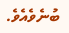ބުނެވެއެވެ.